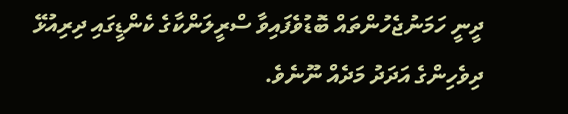ދީނީ ހަމަނުޖެހުންތައް ބޮޑުވެފައިވާ ސްރީލަންކާގެ ކެންޑީގައި ދިރިއުޅޭ ދިވެހިންގެ އަދަދު މަދެއް ނޫނެވެ.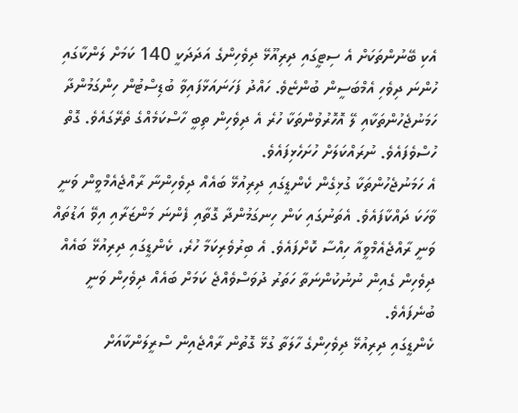އެކި ބޭނުންތަކަށް އެ ސިޓީގައި ދިރިއޫޅޭ ދިވެހިންގެ އަދަދަކީ 140 ކަމަށް ލަންކާގައި ހުންނަ ދިވެހި އެމްބަސީން ބުންޏެވެ. ހައްދު ފަހަނައަޅާފައިވާ ބުޑިސްޓުން ހިންގަމުންދާ ހަމަނުޖެހުންތަކާއި ލޭ އޮހޮރުވުންތަކާ ހުރެ އެ ދިވެހިން ތިބީ ހާސްކަމެއްގެ ތެރޭގައެވެ. ގޮތް ހުސްވެފައެވެ. ނުރައްކަލަށް ހުށަހެޅިފައެވެ.
އެ ހަމަނުޖެހުންތަކާ ގުޅިގެން ކެންޑީގައި ދިރިއުޅޭ ބައެއް ދިވެހިންނާ ރާއްޖެއެމްވީން ވަނީ ވާހަކަ ދައްކާފައެވެ. އެތަނުގައި ކަން ހިނގަމުންދާ ގޮތާއި ފެންނަ މަންޒަރާއި އިވޭ އަޑުތައް ވަނީ ރާއްޖެއެމްވީއާ ހިއްސާ ކޮށްފައެވެ. އެ ބިރުވެރިކަމާ ހުރެ، ކެންޑީގައި ދިރިއުޅޭ ބައެއް ދިވެހިން ގެއިން ނުނުކުންނަތާ ހަތަރު ދުވަސްވެއްޖެ ކަމަށް ބައެއް ދިވެހިން ވަނީ ބުނެފައެވެ.
ކެންޑީގައި ދިރިއުޅޭ ދިވެހިންގެ ހާލަތާ ގުޅޭ ގޮތުން ރާއްޖެއިން ސްރީލަންކާއަށް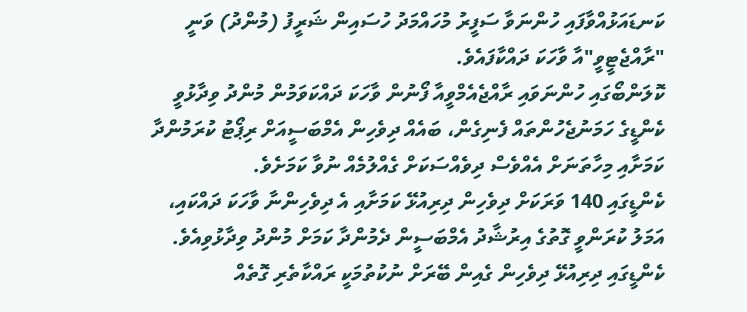ކަނޑައަޅުއްވާފައި ހުންނަވާ ސަފީރު މުހައްމަދު ހުސައިން ޝަރީފު (މުންދު) ވަނީ "ރާއްޖެޓީވީ"އާ ވާހަކަ ދައްކާފައެވެ.
ކޮލަންބޯގައި ހުންނަވައި ރާއްޖެއެމްވީއާ ފޯނުން ވާހަކަ ދައްކަވަމުން މުންދު ވިދާޅުވީ ކެންޑީގެ ހަމަނުޖެހުންތައް ފެނިގެން، ބައެއް ދިވެހިން އެމްބަސީއަށް ރިޕޯޓު ކުރަމުންދާ ކަމަށާއި މިހާތަނަށް އެއްވެސް ދިވެއްސަކަށް ގެއްލުމެއް ނުވާ ކަމަށެވެ.
ކެންޑީގައި 140 ވަރަކަށް ދިވެހިން ދިރިއުޅޭ ކަމަށާއި އެ ދިވެހިންނާ ވާހަކަ ދައްކައި، އަމަލު ކުރަންވީ ގޮތުގެ އިރުޝާދު އެމްބަސީން ދެމުންދާ ކަމަށް މުންދު ވިދާޅުވިއެވެ. ކެންޑީގައި ދިރިއުޅޭ ދިވެހިން ގެއިން ބޭރަށް ނުކުތުމަކީ ރައްކާތެރި ގޮތެއް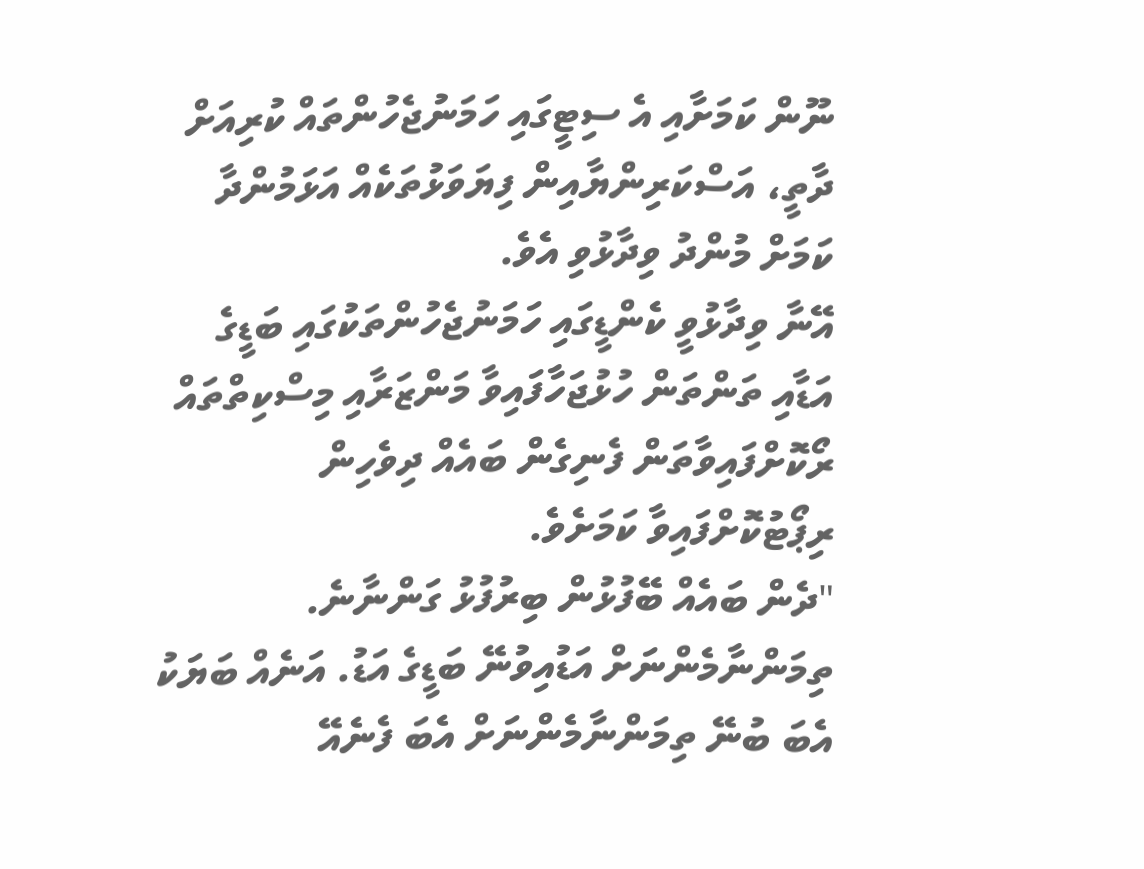ނޫން ކަމަށާއި އެ ސިޓީގައި ހަމަނުޖެހުންތައް ކުރިއަށް ދާތީ، އަސްކަރިންޔާއިން ފިޔަވަޅުތަކެއް އަޅަމުންދާ ކަމަށް މުންދު ވިދާޅުވި އެވެ.
އޭނާ ވިދާޅުވީ ކެންޑީގައި ހަމަނުޖެހުންތަކުގައި ބަޑީގެ އަޑާއި ތަންތަން ހުޅުޖަހާފައިވާ މަންޒަރާއި މިސްކިތްތައް ރޯކޮށްފައިވާތަން ފެނިގެން ބައެއް ދިވެހިން ރިޕޯޓުކޮށްފައިވާ ކަމަށެވެ.
"ދެން ބައެއް ބޭފުޅުން ބިރުފުޅު ގަންނާނެ. ތިމަންނާމެންނަށް އަޑުއިވުނޭ ބަޑީގެ އަޑު. އަނެއް ބަޔަކު އެބަ ބުނޭ ތިމަންނާމެންނަށް އެބަ ފެނެއޭ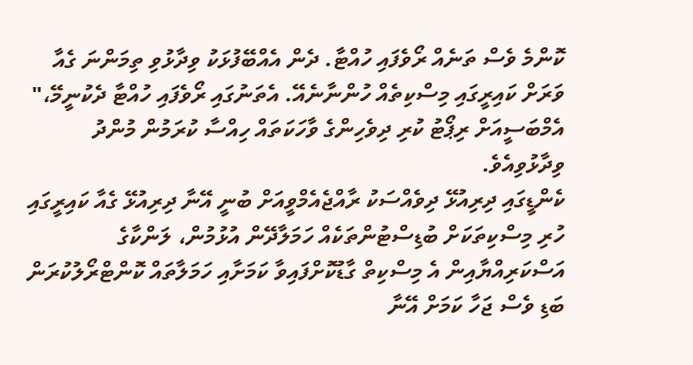ކޮންމެ ވެސް ތަނެއް ރޯވެފައި ހުއްޓާ. ދެން އެއްބޭފުޅަކު ވިދާޅުވި ތިމަންނަ ގެއާ ވަރަށް ކައިރީގައި މިސްކިތެއް ހުންނާނެއޭ. އެތަނުގައި ރޯވެފައި ހުއްޓާ ދެކުނީމޭ،" އެމްބަސީއަށް ރިޕޯޓު ކުރި ދިވެހިންގެ ވާހަކަތައް ހިއްސާ ކުރަމުން މުންދު ވިދާޅުވިއެވެ.
ކެންޑީގައި ދިރިއުޅޭ ދިވެއްސަކު ރާއްޖެއެމްވީއަށް ބުނީ އޭނާ ދިރިއުޅޭ ގެއާ ކައިރީގައި ހުރި މިސްކިތަކަށް ބުޑިސްޓުންތަކެއް ހަމަލާދޭން އުޅުމުން، ލަންކާގެ އަސްކަރިއްޔާއިން އެ މިސްކިތް ގާޑުކޮށްފައިވާ ކަމަށާއި ހަމަލާތައް ކޮންޓްރޯލުކުރަން ބަޑި ވެސް ޖަހާ ކަމަށް އޭނާ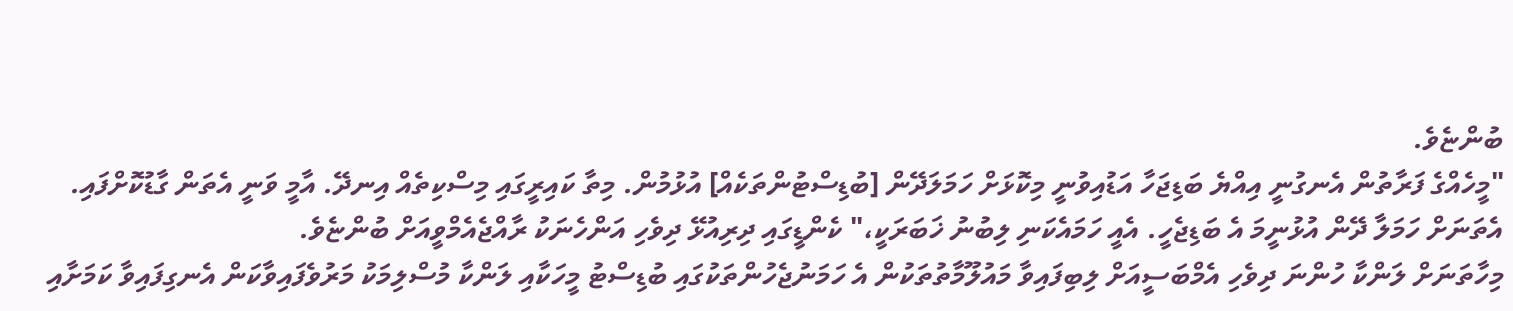ބުންޏެވެ.
"މީހެއްގެ ފަރާތުން އެނގުނީ އިއްޔެ ބަޑިޖަހާ އަޑުއިވުނީ މިކޮޅަށް ހަމަލަދޭން [ބުޑިސްޓުންތަކެއް] އުޅުމުން. މިތާ ކައިރީގައި މިސްކިތެއް އިނދޭ. އާމީ ވަނީ އެތަން ގާޑުކޮށްފައި. އެތަނަށް ހަމަލާ ދޭން އުޅުނީމަ އެ ބަޑިޖެހީ. އެއީ ހަމައެކަނި ލިބުނު ޚަބަރަކީ،" ކެންޑީގައި ދިރިއުޅޭ ދިވެހި އަންހެނަކު ރާއްޖެއެމްވީއަށް ބުންޏެވެ.
މިހާތަނަށް ލަންކާ ހުންނަ ދިވެހި އެމްބަސީއަށް ލިބިފައިވާ މައުލޫމާތުތަކުން އެ ހަމަނުޖެހުންތަކުގައި ބުޑިސްޓު މީހަކާއި ލަންކާ މުސްލިމަކު މަރުވެފައިވާކަން އެނގިފައިވާ ކަމަށާއި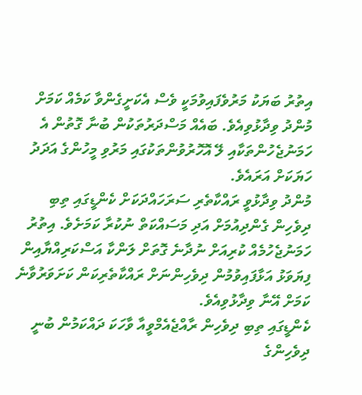އިތުރު ބަޔަކު މަރުވެފައިވުމަކީ ވެސް އެކަށީގެންވާ ކަމެއް ކަމަށް މުންދު ވިދާޅުވިއެވެ. ބައެއް މަސްދަރުތަކުން ބުނާ ގޮތުން އެ ހަމަނުޖެހުންތަކާއި ލޭ އޮހޮރުވުންތަކުގައި މަރުވި މީހުންގެ އަދަދު ހަޔަކަށް އަރައެވެ.
މުންދު ވިދާޅުވީ ރައްކާތެރި ސަރަހައްދަކަށް ކެންޑީގައި ތިބި ދިވެހިން ގެންދިއުމަށް އަދި މަސައްކަތް ނުކުރާ ކަމަށެވެ. އިތުރު ހަމަނުޖެހުމެއް ކުރިއަށް ނުދާނެ ގޮތަށް ލަންކާ އަސްކަރިއްޔާއިން ފިޔަވަޅު އަޅާފައިވުމުން ދިވެހިންނަށް ރައްކާތެރިކަން ކަށަވަރުވާނެ ކަމަށް އޭނާ ވިދާޅުވިއެވެ.
ކެންޑީގައި ތިބި ދިވެހިން ރާއްޖެއެމްވީއާ ވާހަކަ ދައްކަމުން ބުނީ ދިވެހިންގެ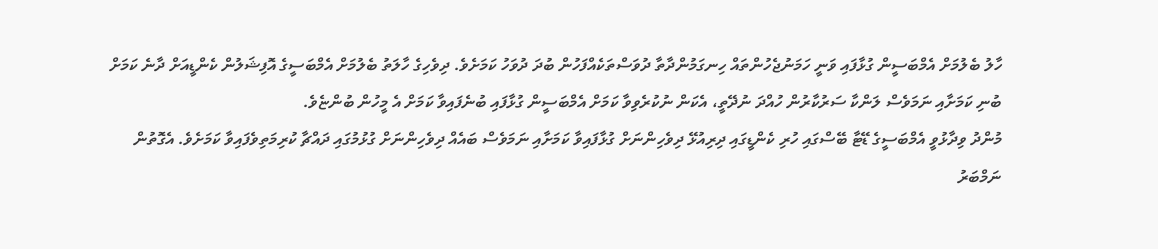ހާލު ބެލުމަށް އެމްބަސީން ގުޅާފައި ވަނީ ހަމަނުޖެހުންތައް ހިނގަމުންދާތާ ދުވަސްތަކެއްފަހުން ބުދަ ދުވަހު ކަމަށެވެ. ދިވެހިގެ ހާލަތު ބެލުމަށް އެމްބަސީގެ އޮފިޝަލުން ކެންޑީއަށް ދާނެ ކަމަށް ބުނި ކަމަށާއި ނަމަވެސް ލަންކާ ސަރުކާރުން ހުއްދަ ނުދޭތީ، އެކަން ނުކުރެވިވާ ކަމަށް އެމްބަސީން ގުޅާފައި ބުނެފައިވާ ކަމަށް އެ މީހުން ބުންޏެވެ.
މުންދު ވިދާޅުވީ އެމްބަސީގެ ޑޭޓާ ބޭސްގައި ހުރި ކެންޑީގައި ދިރިއުޅޭ ދިވެހިންނަށް ގުޅާފައިވާ ކަމަށާއި ނަމަވެސް ބައެއް ދިވެހިންނަށް ގުޅުމުގައި ދައްޗާ ކުރިމަތިވެފައިވާ ކަމަށެވެ. އެގޮތުން ނަމްބަރު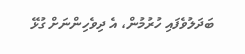ބަދަލުވެފައި ހުރުމުން، އެ ދިވެހިންނަށް ގުޅޭ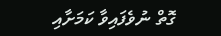ގޮތް ނުވެފައިވާ ކަމަށާއި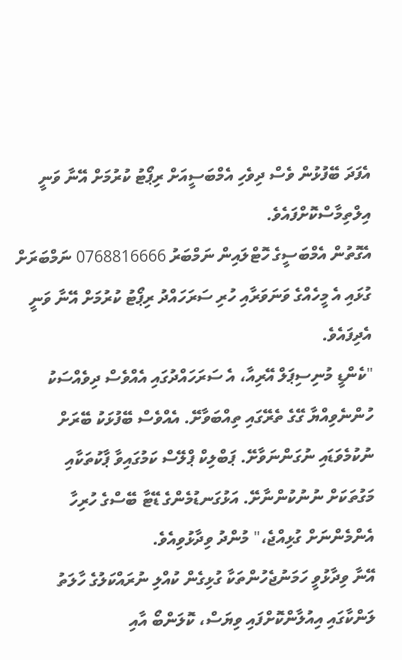އެފަދަ ބޭފުޅުން ވެސް ދިވެހި އެމްބަސީއަށް ރިޕޯޓު ކުރުމަށް އޭނާ ވަނީ އިލްތިމާސްކޮށްފައެވެ.
އެގޮތުން އެމްބަސީގެ ހޮޓްލައިން ނަމްބަރު 0768816666 ނަމްބަރަށް ގުޅައި އެ މީހެއްގެ ވަނަވަރާއި ހުރި ސަރަހައްދު ރިޕޯޓު ކުރުމަށް އޭނާ ވަނީ އެދިފައެވެ.
"ކެންޑީ މުނިސިޕަލް އޭރިއާ، އެ ސަރަހައްދުގައި އެއްވެސް ދިވެއްސަކު ހުންނެވިއްޔާ ގޭގެ ތެރޭގައި ތިއްބަވާށޭ. އެއްވެސް ބޭފުޅަކު ބޭރަށް ނުކުމެވަޑައި ނުގަންނަވާށޭ. ޕަބްލިކް ޕްލޭސް ކަމުގައިވާ ޕާކުތަކާއި މަގުތަކަށް ނުނުކުންނާށޭ. އަޅުގަނޑުމެންގެ ޑޭޓާ ބޭސްގެ ހުރިހާ އެންމެންނަށް ގުޅިއްޖެ،" މުންދު ވިދާޅުވިއެވެ.
އޭނާ ވިދާޅުވީ ހަމަނުޖެހުންތަކާ ގުޅިގެން ކުއްލި ނުރައްކަލުގެ ހާލަތު ލަންކާގައި އިއުލާންކޮށްފައި ވިޔަސް، ކޮލަންބޯ އާއި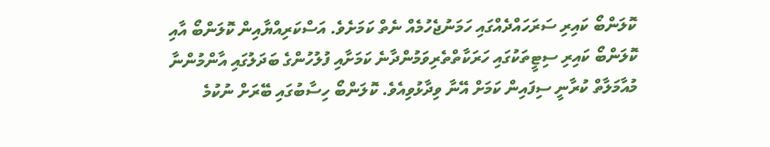ކޮލަންބޯ ކައިރި ސަރަހައްދެއްގައި ހަމަނުޖެހުމެއް ނެތް ކަމަށެވެ. އަސްކަރިއްޔާއިން ކޮލަންބޯ އާއި ކޮލަންބޯ ކައިރި ސިޓީތަކުގައި ހަރަކާތްތެރިވަމުންދާނެ ކަމަށާއި ފުލުހުންގެ ބަދަލުގައި އާންމުންނާ މުއާމަލާތް ކުރާނީ ސިފައިން ކަމަށް އޭނާ ވިދާޅުވިއެވެ. ކޮލަންބޯ ހިސާބުގައި ބޭރަށް ނުކުމެ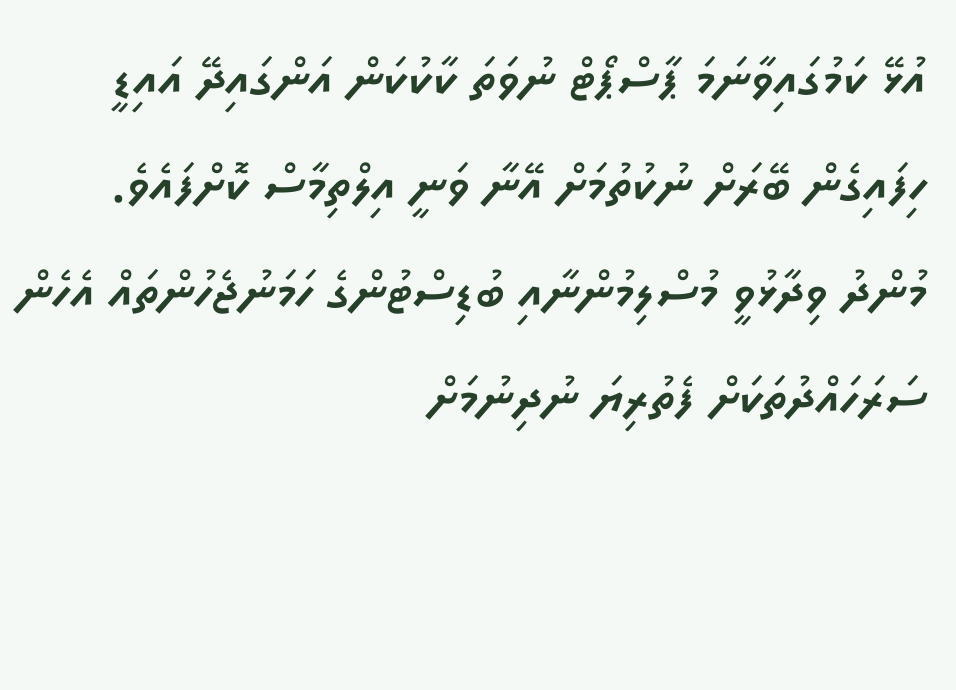އުޅޭ ކަމުގައިވާނަމަ ޕާސްޕޯޓް ނުވަތަ ކާކުކަން އަންގައިދޭ އައިޑީ ހިފައިގެން ބޭރަށް ނުކުތުމަށް އޭނާ ވަނީ އިލްތިމާސް ކޮށްފައެވެ.
މުންދު ވިދާޅުވީ މުސްލިމުންނާއި ބުޑިސްޓުންގެ ހަމަނުޖެހުންތައް އެހެން ސަރަހައްދުތަކަށް ފެތުރިޔަ ނުދިނުމަށް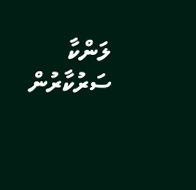ލަންކާ ސަރުކާރުން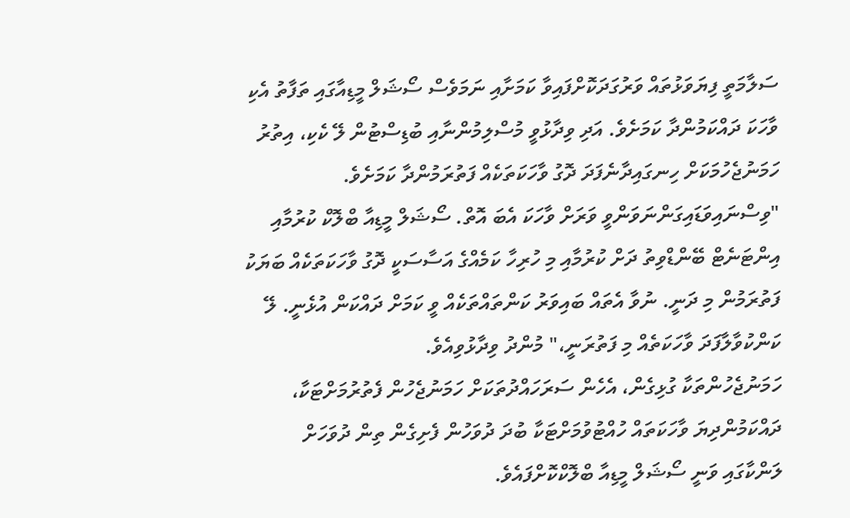ސަލާމަތީ ފިޔަވަޅުތައް ވަރުގަދަކޮށްފައިވާ ކަމަށާއި ނަމަވެސް ސޯޝަލް މީޑިއާގައި ތަފާތު އެކި ވާހަކަ ދައްކަމުންދާ ކަމަށެވެ. އަދި ވިދާޅުވީ މުސްލިމުންނާއި ބުޑިސްޓުން ލޭ ކެކި، އިތުރު ހަމަނުޖެހުމަކަށް ހިނގައިދާނެފަދަ ދޮގު ވާހަކަތަކެއް ފަތުރަމުންދާ ކަމަށެވެ.
"ވިސްނައިވަޑައިގަންނަވަންވީ ވަރަށް ވާހަކަ އެބަ އޮތް. ސޯޝަލް މީޑިއާ ބްލޮކް ކުރުމާއި އިންޓަނެޓް ބޭންޑްވިތު ދަށް ކުރުމާއި މި ހުރިހާ ކަމެއްގެ އަސާސަކީ ދޮގު ވާހަކަތަކެއް ބަޔަކު ފަތުރަމުން މި ދަނީ. ނުވާ އެތައް ބައިވަރު ކަންތައްތަކެއް ވީ ކަމަށް ދައްކަން އުޅެނީ. ލޭ ކަންކުވާލާފަދަ ވާހަކަތެއް މި ފަތުރަނީ،" މުންދު ވިދާޅުވިއެވެ.
ހަމަނުޖެހުންތަކާ ގުޅިގެން، އެހެން ސަރަހައްދުތަކަށް ހަމަނުޖެހުން ފެތުރުމަށްޓަކާ، ދައްކަމުންދިޔަ ވާހަކަތައް ހުއްޓުވުމަށްޓަކާ ބުދަ ދުވަހުން ފެށިގެން ތިން ދުވަހަށް ލަންކާގައި ވަނީ ސޯޝަލް މީޑިއާ ބްލޮކްކޮށްފައެވެ.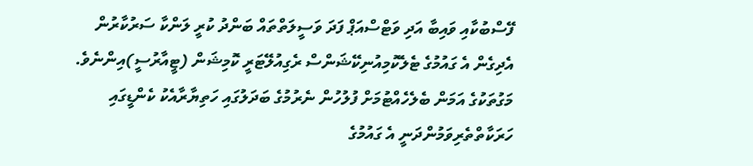ފޭސްބުކާއި ވައިބާ އަދި ވަޓްސްއަޕް ފަދަ ވަސީލަތްތައް ބަންދު ކުރީ ލަންކާ ސަރުކާރުން އެދިގެން އެ ގައުމުގެ ޓެލެކޮމިއުނިކޭޝަންސް ރެގިއުލޭޓަރީ ކޮމިޝަން (ޓީއާރުސީ)އިންނެވެ. މަގުތަކުގެ އަމަން ބެލެހެއްޓުމަށް ފުލުހުން ނެރުމުގެ ބަދަލުގައި ހަތިޔާރާއެކު ކެންޑީގައި ހަރަކާތްތެރިވަމުންދަނީ އެ ގައުމުގެ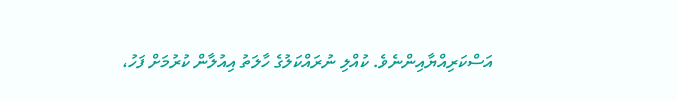އަސްކަރިއްޔާއިންނެވެ. ކުއްލި ނުރައްކަލުގެ ހާލަތު އިއުލާން ކުރުމަށް ފަހު،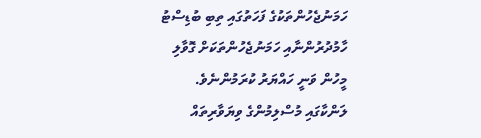ހަމަނުޖެހުންތަކުގެ ފަހަތުގައި ތިބި ބުޑިސްޓު ހާމުދުރުންނާއި ހަމަނުޖެހުންތަކަށް ގޮވާލި މީހުން ވަނީ ހައްޔަރު ކުރަމުންނެވެ. ލަންކާގައި މުސްލިމުންގެ ވިޔަވާރިތައް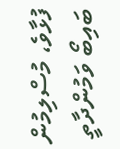ފުޅާވެ، މުސްލިމުން ބައިބޯ ވަމުންދާތީ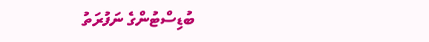ބުޑިސްޓުންގެ ނަފުރަތު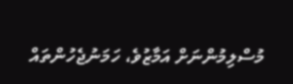މުސްލިމުންނަށް އަމާޒުވެ، ހަމަނުޖެހުންތައް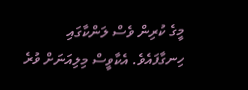މީގެ ކުރިން ވެސް ލަންކާގައި ހިނގާފައެވެ. އެކާވީސް މިލިއަނަށް ވުރެ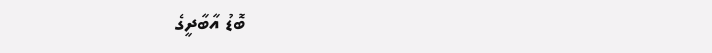ބޮޑު އާބާދީގެ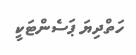ހަތްދިޔަ ޕަސެންޓަކީ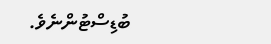ބުޑިސްޓުންނެވެ.